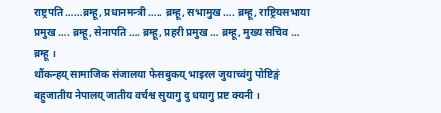राष्ट्रपति ……ब्रम्हू, प्रधानमन्त्री ….. ब्रम्हू, सभामुख …. ब्रम्हू, राष्ट्रियसभाया प्रमुख …. ब्रम्हू, सेनापति …. ब्रम्हू, प्रहरी प्रमुख … ब्रम्हू, मुख्य सचिव … ब्रम्हू ।
थौंकन्हय् सामाजिक संजालया फेसबुकय् भाइरल जुयाच्वंगु पोष्टिङ्गं बहुजातीय नेपालय् जातीय वर्चश्व सुयागु दु धयागु प्रष्ट क्यनी ।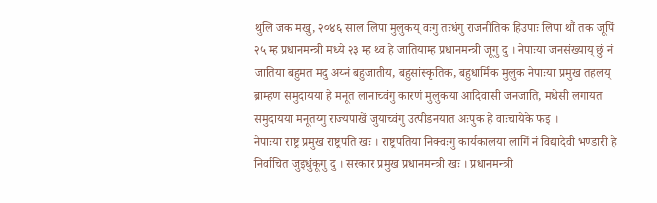थुलि जक मखु, २०४६ साल लिपा मुलुकय् वःगु तःधंगु राजनीतिक हिउपाः लिपा थौं तक जूपिं २५ म्ह प्रधानमन्त्री मध्ये २३ म्ह थ्व हे जातियाम्ह प्रधानमन्त्री जूगु दु । नेपाःया जनसंख्याय् छुं नं जातिया बहुमत मदु अय्नं बहुजातीय, बहुसांस्कृतिक, बहुधार्मिक मुलुक नेपाःया प्रमुख तहलय् ब्राम्हण समुदायया हे मनूत लानाच्वंगु कारणं मुलुकया आदिवासी जनजाति, मधेसी लगायत समुदायया मनूतय्गु राज्यपाखें जुयाच्वंगु उत्पीडनयात अःपुक हे वाःचायेके फइ ।
नेपाःया राष्ट्र प्रमुख राष्ट्रपति खः । राष्ट्रपतिया निक्वःगु कार्यकालया लागिं नं विद्यादेवी भण्डारी हे निर्वाचित जुइधुंकूगु दु । सरकार प्रमुख प्रधानमन्त्री खः । प्रधानमन्त्री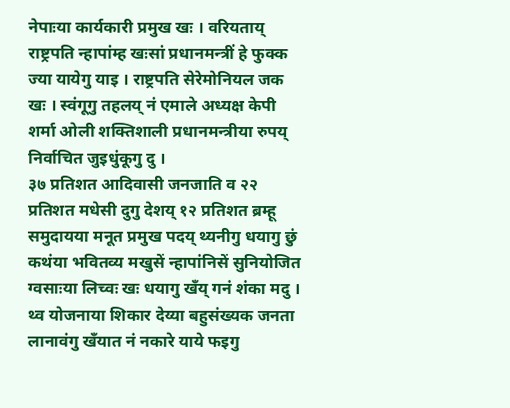नेपाःया कार्यकारी प्रमुख खः । वरियताय् राष्ट्रपति न्हापांम्ह खःसां प्रधानमन्त्रीं हे फुक्क ज्या यायेगु याइ । राष्ट्रपति सेरेमोनियल जक खः । स्वंगूगु तहलय् नं एमाले अध्यक्ष केपी शर्मा ओली शक्तिशाली प्रधानमन्त्रीया रुपय् निर्वाचित जुइधुंकूगु दु ।
३७ प्रतिशत आदिवासी जनजाति व २२ प्रतिशत मधेसी दुगु देशय् १२ प्रतिशत ब्रम्हू समुदायया मनूत प्रमुख पदय् थ्यनीगु धयागु छुं कथंया भवितव्य मखुसें न्हापांनिसें सुनियोजित ग्वसाःया लिच्वः खः धयागु खँय् गनं शंका मदु । थ्व योजनाया शिकार देय्या बहुसंख्यक जनता लानावंगु खँयात नं नकारे याये फइगु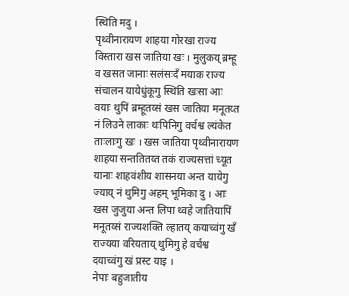स्थिति मदु ।
पृथ्वीनारायण शाहया गोरखा राज्य विस्तारा खस जातिया खः । मुलुकय् ब्रम्हू व खसत जानाः सलंसःदँ मयाक राज्य संचालन यायेधुंकूगु स्थिति खःसा आः वयाः थुपिं ब्रम्हूतय्सं खस जातिया मनूतय्त नं लिउने लाकाः थःपिनिगु वर्चश्व ल्यंकेत ताःलाःगु खः । खस जातिया पृथ्वीनारायण शाहया सन्ततितय्त तकं राज्यसत्तां च्यूत यानाः शाहवंशीय शासनया अन्त यायेगु ज्याय् नं थुमिगु अहम् भूमिका दु । आः खस जुजुया अन्त लिपा थ्वहे जातियापिं मनूतय्सं राज्यशक्ति ल्हातय् कयाच्वंगु खँ राज्यया वरियताय् थुमिगु हे वर्चश्व दयाच्वंगु खं प्रस्ट याइ ।
नेपाः बहुजातीय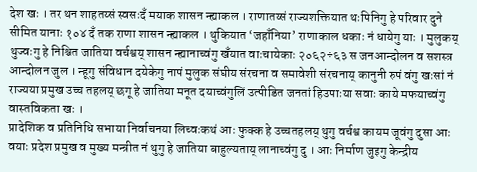देश खः । तर थन शाहतय्सं स्वसःदँ मयाक शासन न्ह्याकल । राणातय्सं राज्यशक्तियात थःपिनिगु हे परिवार दुने सीमित यानाः १०४ दँ तक राणा शासन न्ह्याकल । थुकियात ‘जहाँनिया’ राणाकाल धकाः नं धायेगु याः । मुलुकय् थुज्वःगु हे निश्चित जातिया वर्चश्वय् शासन न्ह्यानाच्वंगु खँयात वाःचायेकाः २०६२÷६३ स जनआन्दोलन व सशस्त्र आन्दोलन जुल । न्हूगु संविधान दयेकेगु नापं मुलुक संघीय संरचना व समावेशी संरचनाय् कानुनी रुपं वंगु खःसां नं राज्यया प्रमुख उच्च तहलय् छगू हे जातिया मनूत दयाच्वंगुलिं उत्पीडित जनतां हिउपाःया सवाः काये मफयाच्वंगु वास्तविकता खः ।
प्रादेशिक व प्रतिनिधि सभाया निर्वाचनया लिच्वःकथं आः फुक्क हे उच्चतहलय् थुगु वर्चश्व कायम जूवंगु दुसा आः वयाः प्रदेश प्रमुख व मुख्य मन्त्रीत नं थुगु हे जातिया बाहुल्यताय् लानाच्वंगु दु । आः निर्माण जुइगु केन्द्रीय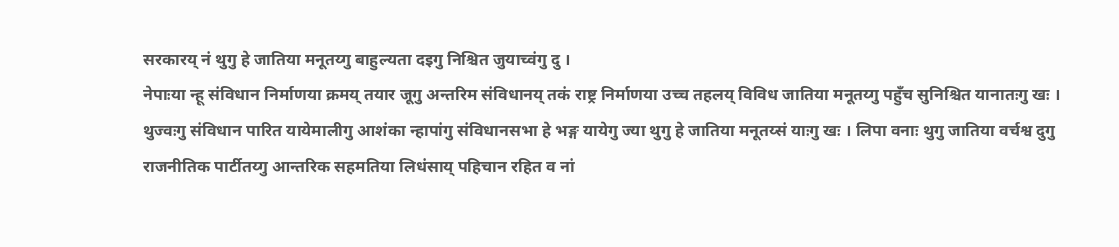सरकारय् नं थुगु हे जातिया मनूतय्गु बाहुल्यता दइगु निश्चित जुयाच्वंगु दु ।
नेपाःया न्हू संविधान निर्माणया क्रमय् तयार जूगु अन्तरिम संविधानय् तकं राष्ट्र निर्माणया उच्च तहलय् विविध जातिया मनूतय्गु पहुँच सुनिश्चित यानातःगु खः । थुज्वःगु संविधान पारित यायेमालीगु आशंका न्हापांगु संविधानसभा हे भङ्ग यायेगु ज्या थुगु हे जातिया मनूतय्सं याःगु खः । लिपा वनाः थुगु जातिया वर्चश्व दुगु राजनीतिक पार्टीतय्गु आन्तरिक सहमतिया लिधंसाय् पहिचान रहित व नां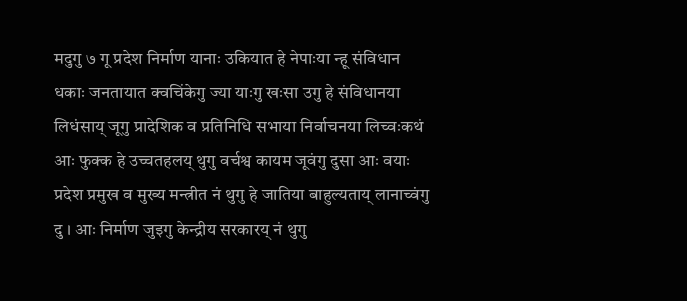मदुगु ७ गू प्रदेश निर्माण यानाः उकियात हे नेपाःया न्हू संविधान धकाः जनतायात क्वचिंकेगु ज्या याःगु खःसा उगु हे संविधानया लिधंसाय् जूगु प्रादेशिक व प्रतिनिधि सभाया निर्वाचनया लिच्वःकथं आः फुक्क हे उच्चतहलय् थुगु वर्चश्व कायम जूवंगु दुसा आः वयाः प्रदेश प्रमुख व मुख्य मन्त्रीत नं थुगु हे जातिया बाहुल्यताय् लानाच्वंगु दु । आः निर्माण जुइगु केन्द्रीय सरकारय् नं थुगु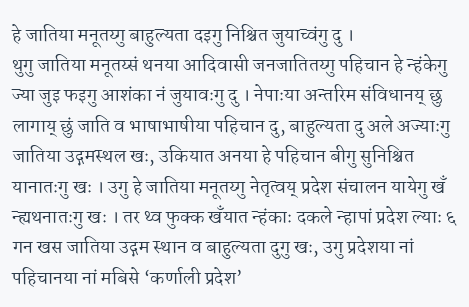हे जातिया मनूतय्गु बाहुल्यता दइगु निश्चित जुयाच्वंगु दु ।
थुगु जातिया मनूतय्सं थनया आदिवासी जनजातितय्गु पहिचान हे न्हंकेगु ज्या जुइ फइगु आशंका नं जुयावःगु दु । नेपाःया अन्तरिम संविधानय् छु लागाय् छुं जाति व भाषाभाषीया पहिचान दु, बाहुल्यता दु अले अज्याःगु जातिया उद्गमस्थल खः, उकियात अनया हे पहिचान बीगु सुनिश्चित यानातःगु खः । उगु हे जातिया मनूतय्गु नेतृत्वय् प्रदेश संचालन यायेगु खँ न्ह्यथनातःगु खः । तर थ्व फुक्क खँयात न्हंकाः दकले न्हापां प्रदेश ल्याः ६ गन खस जातिया उद्गम स्थान व बाहुल्यता दुगु खः, उगु प्रदेशया नां पहिचानया नां मबिसे ‘कर्णाली प्रदेश’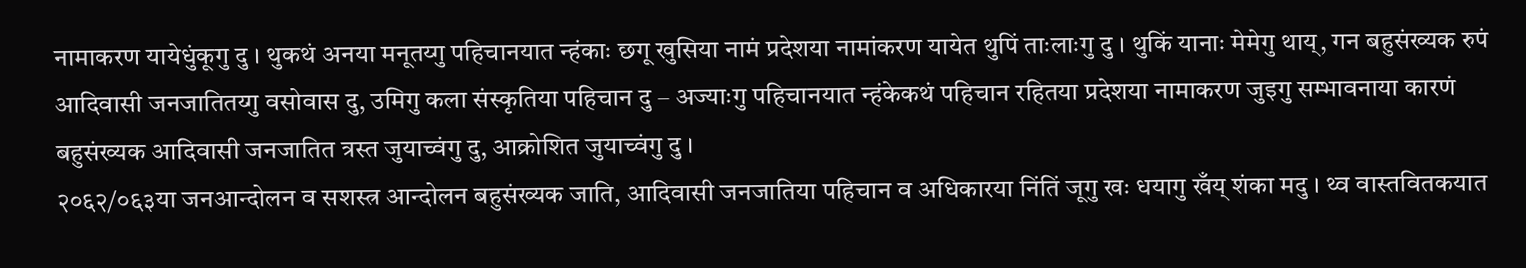नामाकरण यायेधुंकूगु दु । थुकथं अनया मनूतय्गु पहिचानयात न्हंकाः छगू खुसिया नामं प्रदेशया नामांकरण यायेत थुपिं ताःलाःगु दु । थुकिं यानाः मेमेगु थाय्, गन बहुसंख्यक रुपं आदिवासी जनजातितय्गु वसोवास दु, उमिगु कला संस्कृतिया पहिचान दु – अज्याःगु पहिचानयात न्हंकेकथं पहिचान रहितया प्रदेशया नामाकरण जुइगु सम्भावनाया कारणं बहुसंख्यक आदिवासी जनजातित त्रस्त जुयाच्वंगु दु, आक्रोशित जुयाच्वंगु दु ।
२०६२/०६३या जनआन्दोलन व सशस्त्र आन्दोलन बहुसंख्यक जाति, आदिवासी जनजातिया पहिचान व अधिकारया निंतिं जूगु खः धयागु खँय् शंका मदु । थ्व वास्तवितकयात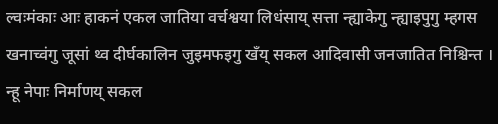ल्वःमंकाः आः हाकनं एकल जातिया वर्चश्वया लिधंसाय् सत्ता न्ह्याकेगु न्ह्याइपुगु म्हगस खनाच्वंगु जूसां थ्व दीर्घकालिन जुइमफइगु खँय् सकल आदिवासी जनजातित निश्चिन्त । न्हू नेपाः निर्माणय् सकल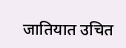जातियात उचित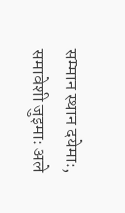सम्मान स्थान दयेमाः, समावेशी जुइमाः अले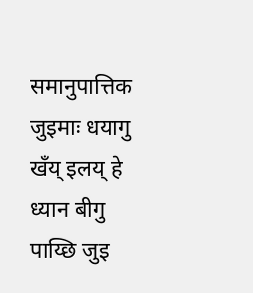समानुपात्तिक जुइमाः धयागु खँय् इलय् हे ध्यान बीगु पाय्छि जुइ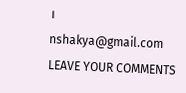।
nshakya@gmail.com
LEAVE YOUR COMMENTS